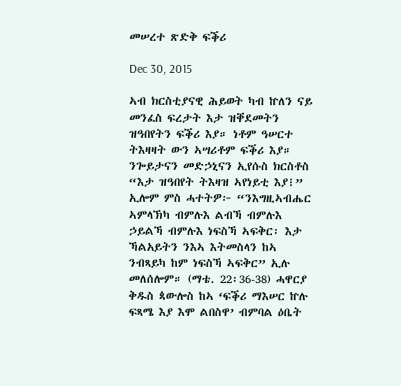መሠረተ ጽድቅ ፍቕሪ

Dec 30, 2015

ኣብ ክርስቲያናዊ ሕይወት ካብ ኵለን ናይ መንፈስ ፍረታት እታ ዝቐደመትን ዝዓበየትን ፍቕሪ እያ። ነቶም ዓሠርተ ትእዛዛት ውን ኣሣሪቶም ፍቕሪ እያ። ንጐይታናን መድኃኒናን ኢየሱስ ክርስቶስ “እታ ዝዓበየት ትእዛዝ ኣየነይቲ እያ፧” ኢሎም ምስ ሓተትዎ፦ “ንእግዚኣብሔር ኣምላኽካ ብምሉእ ልብኻ ብምሉእ ኃይልኻ ብምሉእ ነፍስኻ ኣፍቅር፡ እታ ኻልአይትን ንእኣ እትመስላን ከኣ ንብጻይካ ከም ነፍስኻ ኣፍቅር” ኢሉ መለሰሎም። (ማቴ. 22፡36-38) ሓዋርያ ቅዱስ ጳውሎስ ከኣ ‘ፍቕሪ ማእሠር ኵሉ ፍጻሜ እያ እሞ ልበስዋ’ ብምባል ዕቤት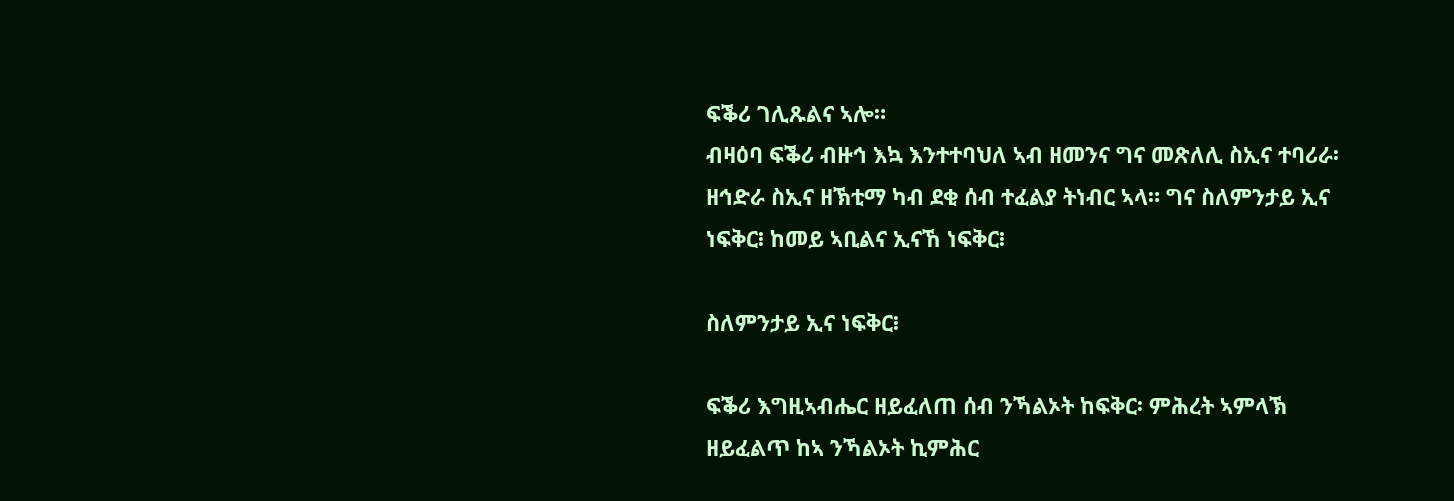ፍቕሪ ገሊጹልና ኣሎ።
ብዛዕባ ፍቕሪ ብዙኅ እኳ እንተተባህለ ኣብ ዘመንና ግና መጽለሊ ስኢና ተባሪራ፡ ዘኅድራ ስኢና ዘኽቲማ ካብ ደቂ ሰብ ተፈልያ ትነብር ኣላ። ግና ስለምንታይ ኢና ነፍቅር፧ ከመይ ኣቢልና ኢናኸ ነፍቅር፧

ስለምንታይ ኢና ነፍቅር፧

ፍቕሪ እግዚኣብሔር ዘይፈለጠ ሰብ ንኻልኦት ከፍቅር፡ ምሕረት ኣምላኽ ዘይፈልጥ ከኣ ንኻልኦት ኪምሕር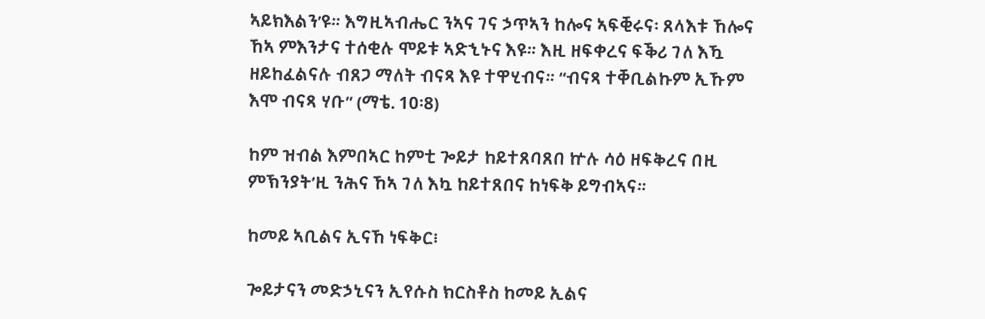ኣይክእልን’ዩ። እግዚኣብሔር ንኣና ገና ኃጥኣን ከሎና ኣፍቒሩና፡ ጸላእቱ ኸሎና ኸኣ ምእንታና ተሰቂሉ ሞይቱ ኣድኂኑና እዩ። እዚ ዘፍቀረና ፍቕሪ ገለ እዃ ዘይከፈልናሉ ብጸጋ ማለት ብናጻ እዩ ተዋሂብና። “ብናጻ ተቐቢልኩም ኢኹም እሞ ብናጻ ሃቡ” (ማቴ. 10፡8)

ከም ዝብል እምበኣር ከምቲ ጐይታ ከይተጸባጸበ ኵሉ ሳዕ ዘፍቅረና በዚ ምኽንያት’ዚ ንሕና ኸኣ ገለ እኳ ከይተጸበና ከነፍቅ ይግብኣና።

ከመይ ኣቢልና ኢናኸ ነፍቅር፧

ጐይታናን መድኃኒናን ኢየሱስ ክርስቶስ ከመይ ኢልና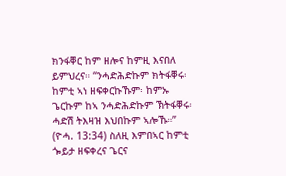ክንፋቐር ከም ዘሎና ከምዚ እናበለ ይምህረና። “ንሓድሕድኩም ክትፋቐሩ፡ ከምቲ ኣነ ዘፍቀርኩኹም፡ ከምኡ ጌርኩም ከኣ ንሓድሕድኩም ኽትፋቐሩ፡ ሓድሽ ትእዛዝ እህበኩም ኣሎኹ።” (ዮሓ. 13:34) ስለዚ እምበኣር ከምቲ ጐይታ ዘፍቀረና ጌርና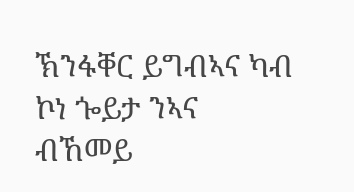ኽንፋቐር ይግብኣና ካብ ኮነ ጐይታ ንኣና ብኸመይ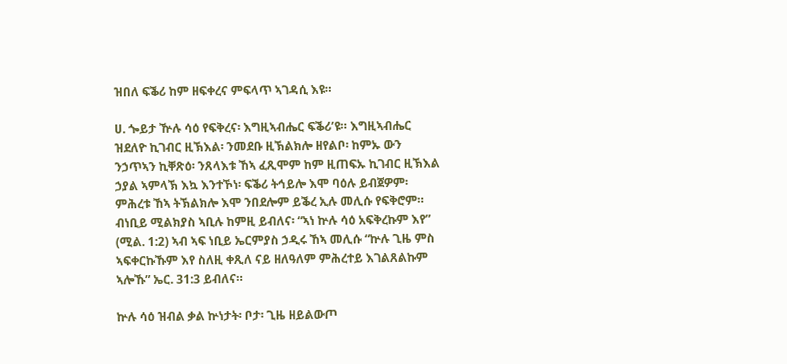ዝበለ ፍቕሪ ከም ዘፍቀረና ምፍላጥ ኣገዳሲ እዩ።

ሀ. ጐይታ ዅሉ ሳዕ የፍቅረና፡ እግዚኣብሔር ፍቕሪ’ዩ። እግዚኣብሔር ዝደለዮ ኪገብር ዚኽእል፡ ንመደቡ ዚኽልክሎ ዘየልቦ፡ ከምኡ ውን ንኃጥኣን ኪቐጽዕ፡ ንጸላእቱ ኸኣ ፈጺሞም ከም ዚጠፍኡ ኪገብር ዚኽእል ኃያል ኣምላኽ እኳ እንተኾነ፡ ፍቕሪ ትኅይሎ እሞ ባዕሉ ይብጀዎም፡ ምሕረቱ ኸኣ ትኽልክሎ እሞ ንበደሎም ይቕረ ኢሉ መሊሱ የፍቅሮም። ብነቢይ ሚልክያስ ኣቢሉ ከምዚ ይብለና፡ “ኣነ ኵሉ ሳዕ አፍቅረኩም እየ” (ሚል. 1:2) ኣብ ኣፍ ነቢይ ኤርምያስ ኃዲሩ ኸኣ መሊሱ “ኵሉ ጊዜ ምስ ኣፍቀርኩኹም እየ ስለዚ ቀጺለ ናይ ዘለዓለም ምሕረተይ እገልጸልኩም ኣሎኹ” ኤር. 31:3 ይብለና።

ኵሉ ሳዕ ዝብል ቃል ኵነታት፡ ቦታ፡ ጊዜ ዘይልውጦ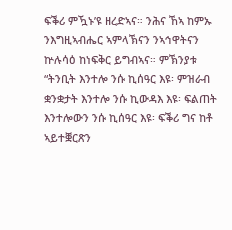ፍቕሪ ምዃኑ’ዩ ዘረድኣና። ንሕና ኸኣ ከምኡ ንእግዚኣብሔር ኣምላኽናን ንኣኅዋትናን ኵሉሳዕ ከነፍቅር ይግብኣና። ምኽንያቱ “ትንቢት እንተሎ ንሱ ኪሰዓር እዩ፡ ምዝራብ ቋንቋታት እንተሎ ንሱ ኪውዳእ እዩ፡ ፍልጠት እንተሎውን ንሱ ኪሰዓር እዩ፡ ፍቕሪ ግና ከቶ ኣይተቛርጽን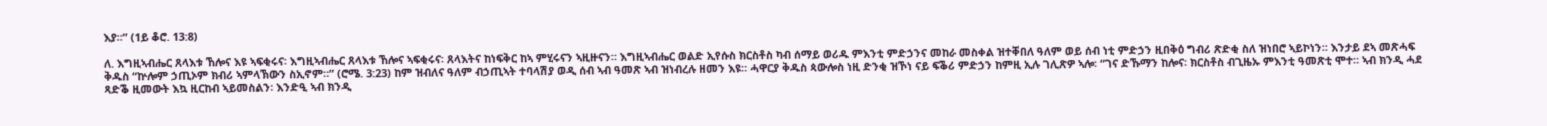እያ።” (1ይ ቆሮ. 13:8)

ለ. እግዚኣብሔር ጸላእቱ ኸሎና እዩ ኣፍቂሩና፡ እግዚኣብሔር ጸላእቱ ኸሎና ኣፍቂሩና፡ ጸላእትና ከነፍቅር ከኣ ምሂሩናን ኣዚዙናን። እግዚኣብሔር ወልድ ኢየሱስ ክርስቶስ ካብ ሰማይ ወሪዱ ምእንቲ ምድኃንና መከራ መስቀል ዝተቐበለ ዓለም ወይ ሰብ ነቲ ምድኃን ዚበቅዕ ግብሪ ጽድቂ ስለ ዝነበሮ ኣይኮነን። እንታይ ደኣ መጽሓፍ ቅዱስ “ኵሎም ኃጢኦም ክብሪ ኣምላኽውን ስኢኖም።” (ሮሜ. 3:23) ከም ዝብለና ዓለም ብኃጢኣት ተባላሽያ ወዲ ሰብ ኣብ ዓመጽ ኣብ ዝነብረሉ ዘመን እዩ። ሓዋርያ ቅዱስ ጳውሎስ ነዚ ድንቂ ዝኾነ ናይ ፍቕሪ ምድኃን ከምዚ ኢሉ ገሊጽዎ ኣሎ፡ “ገና ድኹማን ከሎና፡ ክርስቶስ ብጊዜኡ ምእንቲ ዓመጽቲ ሞተ። ኣብ ክንዲ ሓደ ጻድቕ ዚመውት እኳ ዚርከብ ኣይመስልን፡ እንድዒ ኣብ ክንዲ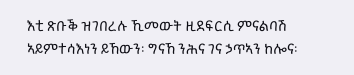እቲ ጽቡቕ ዝገበረሉ ኺመውት ዚደፍርሲ ምናልባሽ ኣይምተሳእነን ይኸውን፡ ግናኸ ንሕና ገና ኃጥኣን ከሎና፡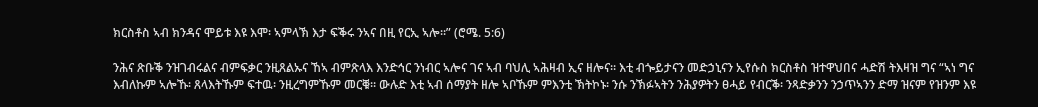ክርስቶስ ኣብ ክንዳና ሞይቱ እዩ እሞ፡ ኣምላኽ እታ ፍቕሩ ንኣና በዚ የርኢ ኣሎ።” (ሮሜ. 5:6)

ንሕና ጽቡቕ ንዝገብሩልና ብምፍቃር ንዚጸልኡና ኸኣ ብምጽላእ እንድኅር ንነብር ኣሎና ገና ኣብ ባህሊ ኣሕዛብ ኢና ዘሎና። እቲ ብጐይታናን መድኃኒናን ኢየሱስ ክርስቶስ ዝተዋህበና ሓድሽ ትእዛዝ ግና “ኣነ ግና እብለኩም ኣሎኹ፡ ጸላእትኹም ፍተዉ፡ ንዚረግምኹም መርቑ። ውሉድ እቲ ኣብ ሰማያት ዘሎ ኣቦኹም ምእንቲ ኽትኮኑ፡ ንሱ ንኽፉኣትን ንሕያዎትን ፀሓይ የብርቕ፡ ንጻድቃንን ንኃጥኣንን ድማ ዝናም የዝንም እዩ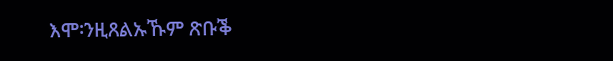እሞ፡ንዚጸልኡኹም ጽቡቕ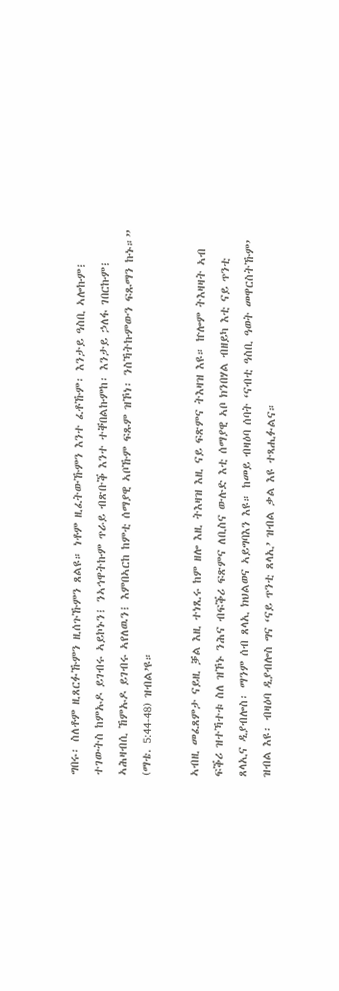ግበሩ፡ ስለቶም ዚጸርፉኹምን ዚሰጉኹምን ጸልዩ። ነቶም ዚፈትውኹምን እንተ ፈቶኹም፡ እንታይ ዓስቢ ኣሎኩም፧ ተገውትስ ከምኡዶ ይገብሩ ኣይኮኑን፧ ንኣኅዋትኩም ጥራይ ብጽቡቕ እንተ ተቐበልኩምከ፡ እንታይ ኃለፋ ገበርኩም፧ ኣሕዛብሲ ኸምኡዶ ይገብሩ ኣየለዉን፧ እምበኣርከ ከምቲ ሰማያዊ ኣቦኹም ፍጹም ዝኾነ፡ ንስኻትኩምውን ፍጹማን ኩኑ።” (ማቴ. 5:44-48) ዝብል’ዩ።

ኣብዚ መፈጸምታ ናይዚ ቓል እዚ ተነጺሩ ከም ዘሎ እዚ ትእዛዝ እዚ ናይ ፍጽምና ትእዛዝ እዩ። ኵሎም ትእዛዛት ኣብ ፍቕሪ ዝተኻተቱ ስለ ዝኾኑ ንሕና ብፍቕሪ ፍጽምና ለቢስና ውሉድ እቲ ሰማያዊ ኣቦ ክንበሃል ብዘይካ እቲ ናይ ጥንቲ ጸላኢና ዲያብሎስ፡ ማንም ሰብ ጸላኢ ክህልወና ኣይግባእን እዩ። ከመይ ብዛዕባ ሰባት ‘ናብቲ ዓስቢ ዓወት መዋርስትኹም’ ዝብል እዩ፡ ብዛዕባ ዲያብሎስ ግና ‘ናይ ጥንቲ ጸላኢ’ ዝብል ቃል እዩ ተጻሒፉልና።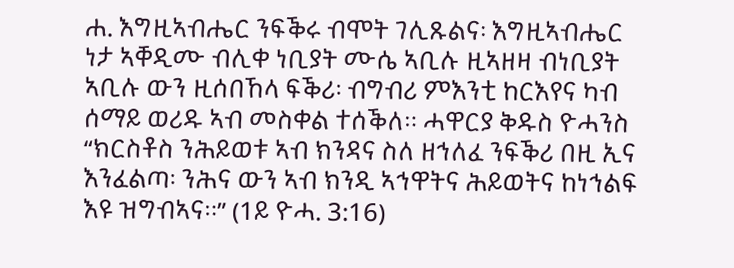ሐ. እግዚኣብሔር ንፍቕሩ ብሞት ገሊጹልና፡ እግዚኣብሔር ነታ ኣቐዲሙ ብሊቀ ነቢያት ሙሴ ኣቢሉ ዚኣዘዛ ብነቢያት ኣቢሉ ውን ዚሰበኸላ ፍቕሪ፡ ብግብሪ ምእንቲ ከርእየና ካብ ሰማይ ወሪዱ ኣብ መስቀል ተሰቕለ። ሓዋርያ ቅዱስ ዮሓንስ “ክርስቶስ ንሕይወቱ ኣብ ክንዳና ስለ ዘኅለፈ ንፍቕሪ በዚ ኢና እንፈልጣ፡ ንሕና ውን ኣብ ክንዲ ኣኅዋትና ሕይወትና ከነኅልፍ እዩ ዝግብኣና።” (1ይ ዮሓ. 3:16)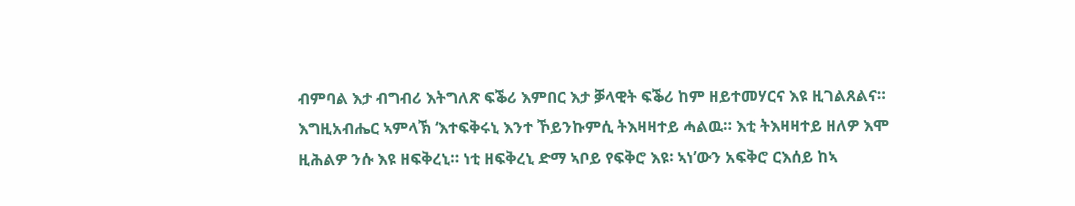ብምባል እታ ብግብሪ እትግለጽ ፍቕሪ እምበር እታ ቓላዊት ፍቕሪ ከም ዘይተመሃርና እዩ ዚገልጸልና። እግዚአብሔር ኣምላኽ ‘እተፍቅሩኒ እንተ ኾይንኩምሲ ትእዛዛተይ ሓልዉ። እቲ ትእዛዛተይ ዘለዎ እሞ ዚሕልዎ ንሱ እዩ ዘፍቅረኒ። ነቲ ዘፍቅረኒ ድማ ኣቦይ የፍቅሮ እዩ፡ ኣነ’ውን አፍቅሮ ርእሰይ ከኣ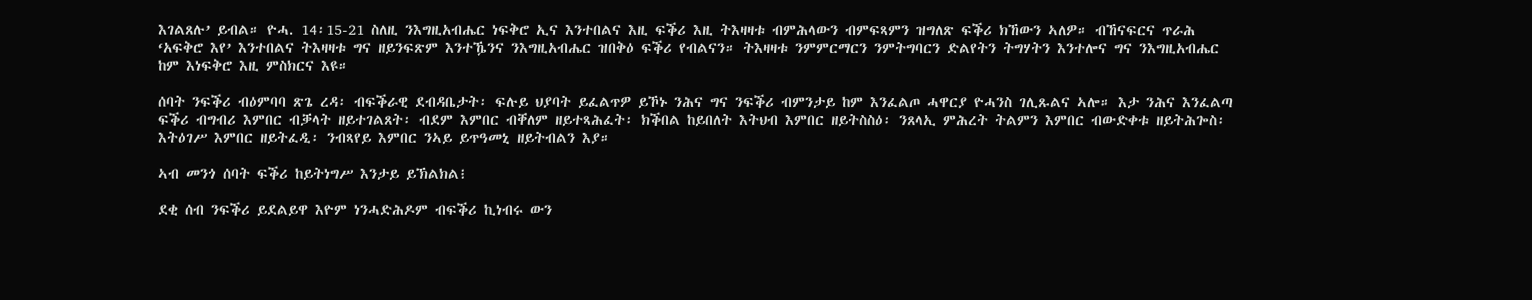እገልጸሉ’ ይብል። ዮሓ. 14፡15-21 ስለዚ ንእግዚአብሔር ነፍቅሮ ኢና እንተበልና እዚ ፍቕሪ እዚ ትእዛዛቱ ብምሕላውን ብምፍጻምን ዝግለጽ ፍቕሪ ክኸውን ኣለዎ። ብኸናፍርና ጥራሕ ‘አፍቅሮ እየ’ እንተበልና ትእዛዛቱ ግና ዘይንፍጽም እንተዄንና ንእግዚአብሔር ዝበቅዕ ፍቕሪ የብልናን። ትእዛዛቱ ንምምርማርን ንምትግባርን ድልየትን ትግሃትን እንተሎና ግና ንእግዚአብሔር ከም እነፍቅሮ እዚ ምስክርና እዩ።

ሰባት ንፍቕሪ ብዕምባባ ጽጌ ረዳ፡ ብፍቕራዊ ደብዳቤታት፡ ፍሉይ ህያባት ይፈልጥዎ ይኾኑ ንሕና ግና ንፍቕሪ ብምንታይ ከም እንፈልጦ ሓዋርያ ዮሓንስ ገሊጹልና ኣሎ። እታ ንሕና እንፈልጣ ፍቕሪ ብግብሪ እምበር ብቓላት ዘይተገልጸት፡ ብደም እምበር ብቐለም ዘይተጻሕፈት፡ ክቕበል ከይበለት እትህብ እምበር ዘይትስስዕ፡ ንጸላኢ ምሕረት ትልምን እምበር ብውድቀቱ ዘይትሕጐስ፡ እትዕገሥ እምበር ዘይትፈዲ፡ ንብጻየይ እምበር ንኣይ ይጥዓመኒ ዘይትብልን እያ።

ኣብ መንጎ ሰባት ፍቕሪ ከይትነግሥ እንታይ ይኽልክል፧

ደቂ ሰብ ንፍቕሪ ይደልይዋ እዮም ነንሓድሕዶም ብፍቕሪ ኪነብሩ ውን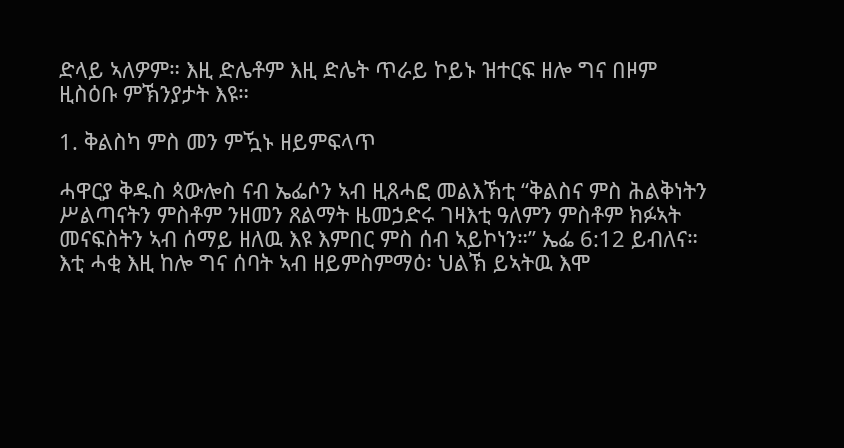ድላይ ኣለዎም። እዚ ድሌቶም እዚ ድሌት ጥራይ ኮይኑ ዝተርፍ ዘሎ ግና በዞም ዚስዕቡ ምኽንያታት እዩ።

1. ቅልስካ ምስ መን ምዃኑ ዘይምፍላጥ

ሓዋርያ ቅዱስ ጳውሎስ ናብ ኤፌሶን ኣብ ዚጸሓፎ መልእኽቲ “ቅልስና ምስ ሕልቅነትን ሥልጣናትን ምስቶም ንዘመን ጸልማት ዜመኃድሩ ገዛእቲ ዓለምን ምስቶም ክፉኣት መናፍስትን ኣብ ሰማይ ዘለዉ እዩ እምበር ምስ ሰብ ኣይኮነን።” ኤፌ 6:12 ይብለና። እቲ ሓቂ እዚ ከሎ ግና ሰባት ኣብ ዘይምስምማዕ፡ ህልኽ ይኣትዉ እሞ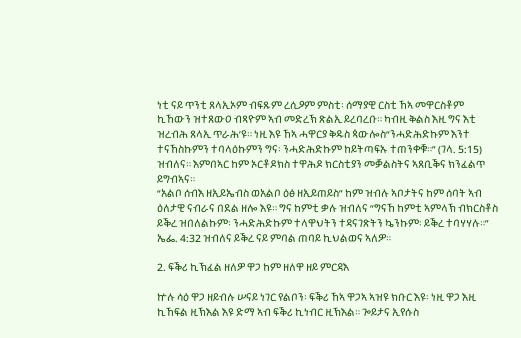ነቲ ናይ ጥንቲ ጸላኢኦም ብፍጹም ረሲዖም ምስቲ፡ ሰማያዊ ርስቲ ኸኣ መዋርስቶም ኪኸውን ዝተጸውዐ ብጻዮም ኣብ መድረኽ ጽልኢ ይረባረቡ። ካብዚ ቅልስ እዚ ግና እቲ ዝረብሕ ጸላኢ ጥራሕ’ዩ። ነዚ እዩ ኸኣ ሓዋርያ ቅዱስ ጳውሎስ“ንሓድሕድኩም እንተ ተናኸስኩምን ተባላዕኩምን ግና፡ ንሓድሕድኩም ከይትጣፍኡ ተጠንቀቑ።” (ገላ. 5:15) ዝብለና። እምበኣር ከም ኦርቶዶክስ ተዋሕዶ ክርስቲያን መቓልስትና ኣጸቢቕና ክንፈልጥ ይግብኣና።
“አልቦ ሰብእ ዘኢይኤብስ ወአልቦ ዕፅ ዘኢይጠይስ” ከም ዝብሉ ኣቦታትና ከም ሰባት ኣብ ዕለታዊ ናብራና በደል ዘሎ እዩ። ግና ከምቲ ቃሉ ዝብለና “ግናኸ ከምቲ ኣምላኽ ብክርስቶስ ይቕረ ዝበለልኩም፡ ንሓድሕድኩም ተላዋህትን ተዳናገጽትን ኴንኩም፡ ይቕረ ተባሃሃሉ።” ኤፌ. 4:32 ዝብለና ይቕረ ናይ ምባል ጠባይ ኪህልወና ኣለዎ።

2. ፍቕሪ ኪኽፈል ዘለዎ ዋጋ ከም ዘለዋ ዘይ ምርዳእ

ኵሉ ሳዕ ዋጋ ዘይብሉ ሠናይ ነገር የልቦን፡ ፍቕሪ ኸኣ ዋጋኣ ኣዝዩ ክቡር እዩ፡ ነዚ ዋጋ እዚ ኪኸፍል ዚኽእል እዩ ድማ ኣብ ፍቕሪ ኪነብር ዚኽእል። ጐይታና ኢየሱስ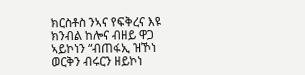ክርስቶስ ንኣና የፍቅረና እዩ ክንብል ከሎና ብዘይ ዋጋ ኣይኮነን “ብጠፋኢ ዝኾነ ወርቅን ብሩርን ዘይኮነ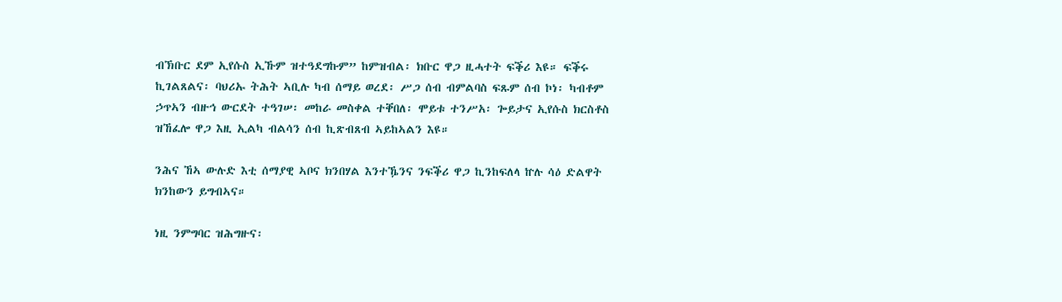ብኽቡር ደም ኢየሱስ ኢኹም ዝተዓደግኩም” ከምዝብል፡ ክቡር ዋጋ ዚሓተት ፍቕሪ እዩ። ፍቕሩ ኪገልጸልና፡ ባህሪኡ ትሕት ኣቢሉ ካብ ሰማይ ወረደ፡ ሥጋ ሰብ ብምልባስ ፍጹም ሰብ ኮነ፡ ካብቶም ኃጥኣን ብዙኅ ውርደት ተዓገሠ፡ መከራ መስቀል ተቐበለ፡ ሞይቱ ተንሥአ፡ ጐይታና ኢየሱስ ክርስቶስ ዝኸፈሎ ዋጋ እዚ ኢልካ ብልሳን ሰብ ኪጽብጸብ ኣይከኣልን እዩ።

ንሕና ኸኣ ውሉድ እቲ ሰማያዊ ኣቦና ክንበሃል እንተዄንና ንፍቕሪ ዋጋ ኪንከፍለላ ኵሉ ሳዕ ድልዋት ክንከውን ይግብኣና።

ነዚ ንምግባር ዝሕግዙና፡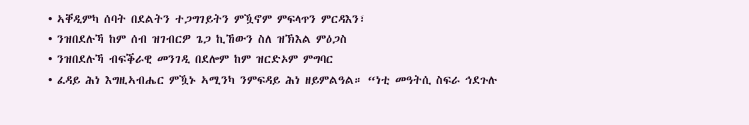• ኣቐዲምካ ሰባት በደልትን ተጋግገይትን ምዃኖም ምፍላጥን ምርዳእን፣
• ንዝበደሉኻ ከም ሰብ ዝገብርዎ ጌጋ ኪኸውን ስለ ዝኽእል ምዕጋስ
• ንዝበደሉኻ ብፍቕራዊ መንገዲ በደሎም ከም ዝርድኦም ምግባር
• ፈዳይ ሕነ እግዚኣብሔር ምዃኑ ኣሚንካ ንምፍዳይ ሕነ ዘይምልዓል። “ነቲ መዓትሲ ስፍራ ኅደጉሉ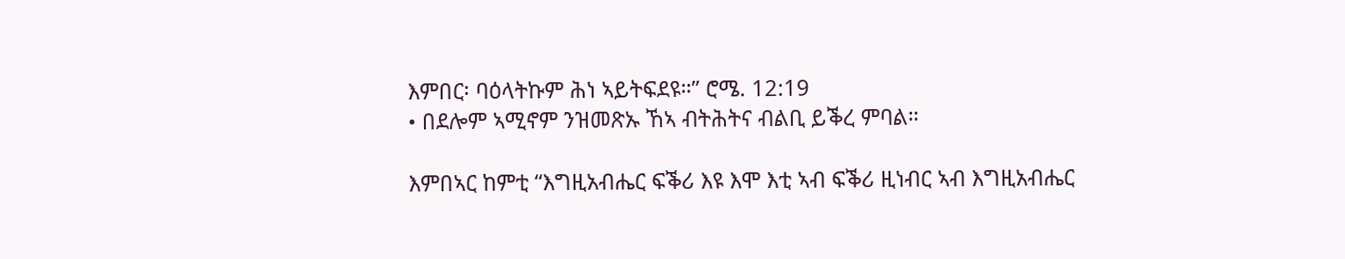እምበር፡ ባዕላትኩም ሕነ ኣይትፍደዩ።” ሮሜ. 12:19
• በደሎም ኣሚኖም ንዝመጽኡ ኸኣ ብትሕትና ብልቢ ይቕረ ምባል።

እምበኣር ከምቲ “እግዚአብሔር ፍቕሪ እዩ እሞ እቲ ኣብ ፍቕሪ ዚነብር ኣብ እግዚአብሔር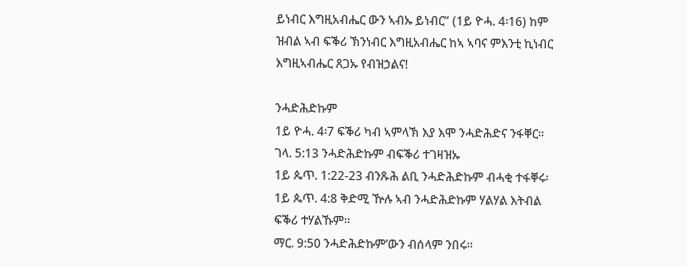ይነብር እግዚአብሔር ውን ኣብኡ ይነብር” (1ይ ዮሓ. 4፡16) ከም ዝብል ኣብ ፍቕሪ ኽንነብር እግዚአብሔር ከኣ ኣባና ምእንቲ ኪነብር እግዚኣብሔር ጸጋኡ የብዝኃልና!

ንሓድሕድኩም
1ይ ዮሓ. 4፡7 ፍቕሪ ካብ ኣምላኽ እያ እሞ ንሓድሕድና ንፋቐር።
ገላ. 5:13 ንሓድሕድኩም ብፍቕሪ ተገዛዝኡ
1ይ ጴጥ. 1:22-23 ብንጹሕ ልቢ ንሓድሕድኩም ብሓቂ ተፋቐሩ፡
1ይ ጴጥ. 4:8 ቅድሚ ዅሉ ኣብ ንሓድሕድኩም ሃልሃል እትብል ፍቕሪ ተሃልኹም።
ማር. 9:50 ንሓድሕድኩም’ውን ብሰላም ንበሩ።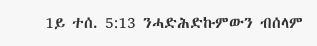1ይ ተሰ. 5:13 ንሓድሕድኩምውን ብሰላም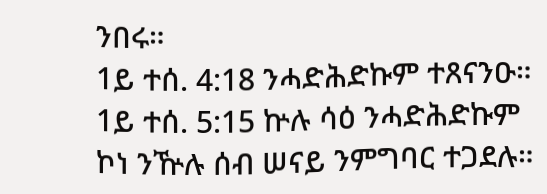ንበሩ።
1ይ ተሰ. 4:18 ንሓድሕድኩም ተጸናንዑ።
1ይ ተሰ. 5:15 ኵሉ ሳዕ ንሓድሕድኩም ኮነ ንዅሉ ሰብ ሠናይ ንምግባር ተጋደሉ።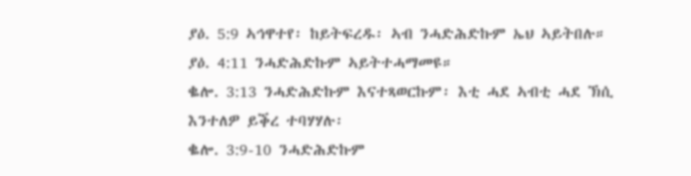ያዕ. 5:9 ኣኅዋተየ፡ ከይትፍረዱ፡ ኣብ ንሓድሕድኩም ኤህ ኣይትበሉ።
ያዕ. 4:11 ንሓድሕድኩም ኣይትተሓማመዩ።
ቈሎ. 3:13 ንሓድሕድኩም እናተጻወርኩም፡ እቲ ሓደ ኣብቲ ሓደ ኽሲ እንተለዎ ይቕረ ተባሃሃሉ፡
ቈሎ. 3:9-10 ንሓድሕድኩም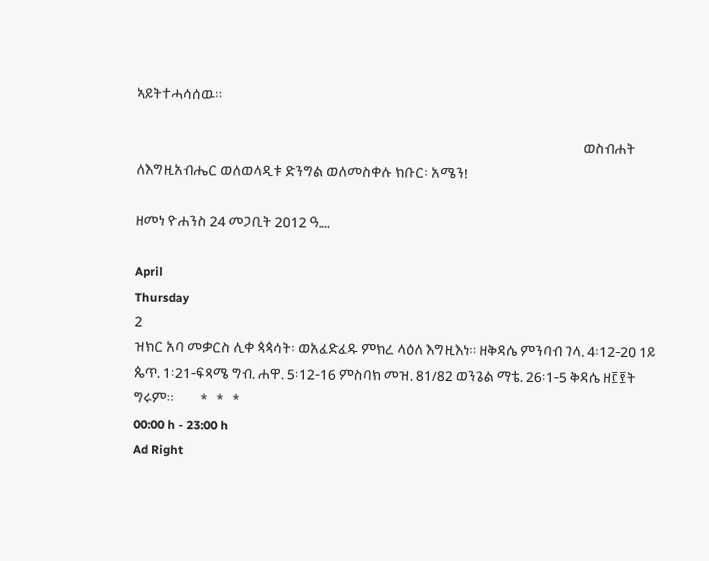ኣይትተሓሳሰዉ።

                                                                                                                                                     ወስብሐት ለእግዚአብሔር ወለወላዲቱ ድንግል ወለመስቀሉ ክቡር፡ አሜን!

ዘመነ ዮሐንስ 24 መጋቢት 2012 ዓ.…

April
Thursday
2
ዝክር አባ መቃርስ ሊቀ ጳጳሳት፡ ወአፈድፈዱ ምክረ ላዕለ እግዚእነ። ዘቅዳሴ ምንባብ ገላ. 4፡12-20 1ይ ጴጥ. 1፡21-ፍጻሜ ግብ. ሐዋ. 5፡12-16 ምስባክ መዝ. 81/82 ወንጌል ማቴ. 26፡1-5 ቅዳሴ ዘ፫፻ት ግሩም።         *   *   *
00:00 h - 23:00 h
Ad Right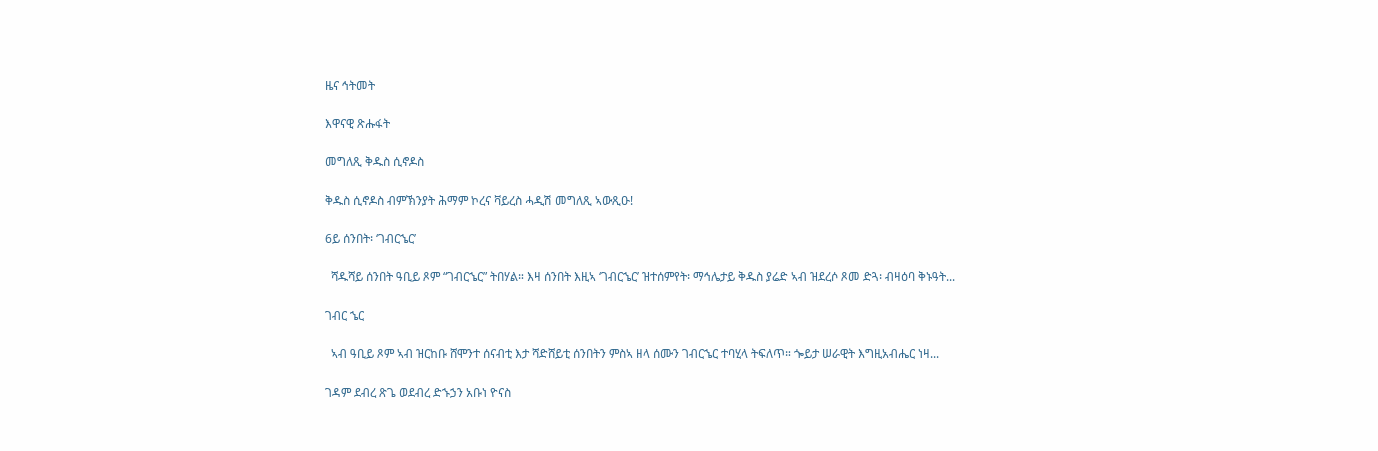ዜና ኅትመት

እዋናዊ ጽሑፋት

መግለጺ ቅዱስ ሲኖዶስ

ቅዱስ ሲኖዶስ ብምኽንያት ሕማም ኮረና ቫይረስ ሓዲሽ መግለጺ ኣውጺዑ!

6ይ ሰንበት፡ ‘ገብርኄር’

  ሻዱሻይ ሰንበት ዓቢይ ጾም “ገብርኄር” ትበሃል። እዛ ሰንበት እዚኣ ‘ገብርኄር’ ዝተሰምየት፡ ማኅሌታይ ቅዱስ ያሬድ ኣብ ዝደረሶ ጾመ ድጓ፡ ብዛዕባ ቅኑዓት...

ገብር ኄር

  ኣብ ዓቢይ ጾም ኣብ ዝርከቡ ሸሞንተ ሰናብቲ እታ ሻድሸይቲ ሰንበትን ምስኣ ዘላ ሰሙን ገብርኄር ተባሂላ ትፍለጥ። ጐይታ ሠራዊት እግዚአብሔር ነዛ...

ገዳም ደብረ ጽጌ ወደብረ ድኁኃን አቡነ ዮናስ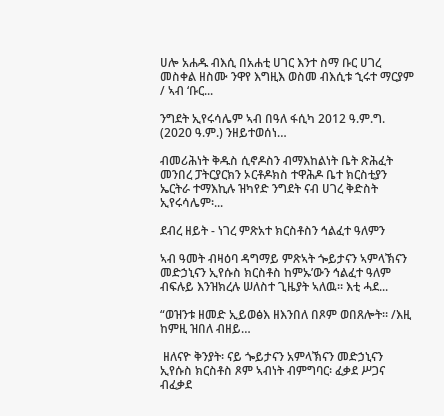ሀሎ አሐዱ ብእሲ በአሐቲ ሀገር እንተ ስማ ቡር ሀገረ መስቀል ዘስሙ ንዋየ እግዚእ ወስመ ብእሲቱ ኂሩተ ማርያም / ኣብ ‘ቡር...

ንግደት ኢየሩሳሌም ኣብ በዓለ ፋሲካ 2012 ዓ.ም.ግ. (2020 ዓ.ም.) ንዘይተወሰነ…

ብመሪሕነት ቅዱስ ሲኖዶስን ብማእከልነት ቤት ጽሕፈት መንበረ ፓትርያርክን ኦርቶዶክስ ተዋሕዶ ቤተ ክርስቲያን ኤርትራ ተማእኪሉ ዝካየድ ንግደት ናብ ሀገረ ቅድስት ኢየሩሳሌም፡...

ደብረ ዘይት - ነገረ ምጽአተ ክርስቶስን ኅልፈተ ዓለምን

ኣብ ዓመት ብዛዕባ ዳግማይ ምጽኣት ጐይታናን ኣምላኽናን መድኃኒናን ኢየሱስ ክርስቶስ ከምኡ’ውን ኅልፈተ ዓለም ብፍሉይ እንዝክረሉ ሠለስተ ጊዜያት ኣለዉ። እቲ ሓደ...

“ወዝንቱ ዘመድ ኢይወፅእ ዘእንበለ በጾም ወበጸሎት። /እዚ ከምዚ ዝበለ ብዘይ…

 ዘለናዮ ቅንያት፡ ናይ ጐይታናን አምላኽናን መድኃኒናን ኢየሱስ ክርስቶስ ጾም ኣብነት ብምግባር፡ ፈቃደ ሥጋና ብፈቃደ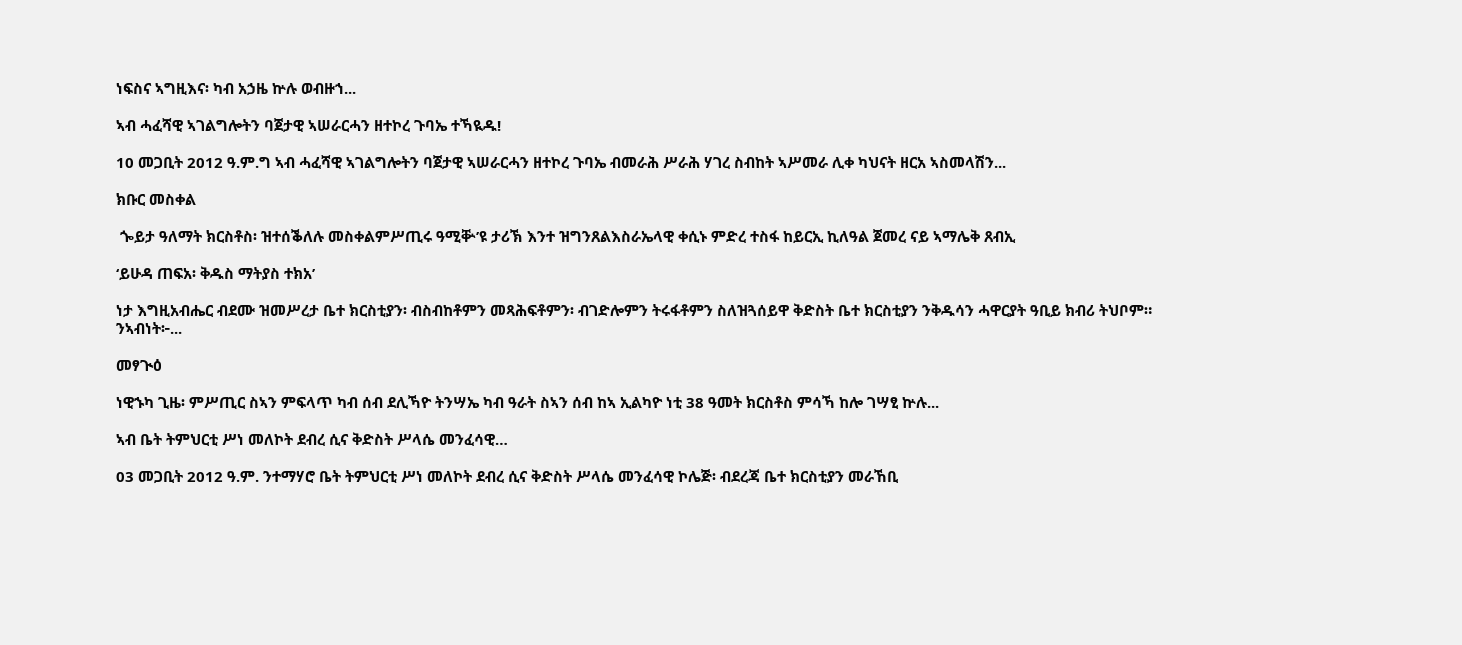ነፍስና ኣግዚእና፡ ካብ አኃዜ ኵሉ ወብዙኀ...

ኣብ ሓፈሻዊ ኣገልግሎትን ባጀታዊ ኣሠራርሓን ዘተኮረ ጉባኤ ተኻዪዱ!

10 መጋቢት 2012 ዓ.ም.ግ ኣብ ሓፈሻዊ ኣገልግሎትን ባጀታዊ ኣሠራርሓን ዘተኮረ ጉባኤ ብመራሕ ሥራሕ ሃገረ ስብከት ኣሥመራ ሊቀ ካህናት ዘርአ ኣስመላሽን...

ክቡር መስቀል

 ጐይታ ዓለማት ክርስቶስ፡ ዝተሰቕለሉ መስቀልምሥጢሩ ዓሚቝ’ዩ ታሪኽ እንተ ዝግንጸልእስራኤላዊ ቀሲኑ ምድረ ተስፋ ከይርኢ ኪለዓል ጀመረ ናይ ኣማሌቅ ጸብኢ

‘ይሁዳ ጠፍአ፡ ቅዱስ ማትያስ ተክአ’

ነታ እግዚአብሔር ብደሙ ዝመሥረታ ቤተ ክርስቲያን፡ ብስብከቶምን መጻሕፍቶምን፡ ብገድሎምን ትሩፋቶምን ስለዝጓሰይዋ ቅድስት ቤተ ክርስቲያን ንቅዱሳን ሓዋርያት ዓቢይ ክብሪ ትህቦም። ንኣብነት፦...

መፃጒዕ

ነዊኁካ ጊዜ፡ ምሥጢር ስኣን ምፍላጥ ካብ ሰብ ደሊኻዮ ትንሣኤ ካብ ዓራት ስኣን ሰብ ከኣ ኢልካዮ ነቲ 38 ዓመት ክርስቶስ ምሳኻ ከሎ ገሣፂ ኵሉ...

ኣብ ቤት ትምህርቲ ሥነ መለኮት ደብረ ሲና ቅድስት ሥላሴ መንፈሳዊ…

03 መጋቢት 2012 ዓ.ም. ንተማሃሮ ቤት ትምህርቲ ሥነ መለኮት ደብረ ሲና ቅድስት ሥላሴ መንፈሳዊ ኮሌጅ፡ ብደረጃ ቤተ ክርስቲያን መራኸቢ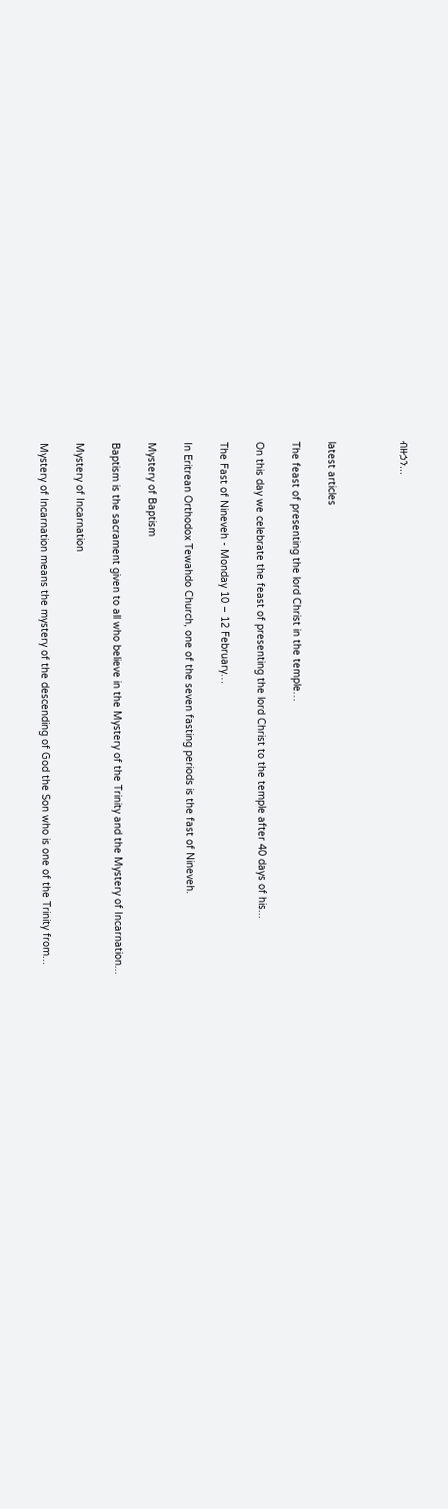ብዙኃን...



latest articles

The feast of presenting the lord Christ in the temple…

On this day we celebrate the feast of presenting the lord Christ to the temple after 40 days of his...

The Fast of Nineveh - Monday 10 – 12 February…

In Eritrean Orthodox Tewahdo Church, one of the seven fasting periods is the fast of Nineveh.

Mystery of Baptism

Baptism is the sacrament given to all who believe in the Mystery of the Trinity and the Mystery of Incarnation...

Mystery of Incarnation

Mystery of Incarnation means the mystery of the descending of God the Son who is one of the Trinity from...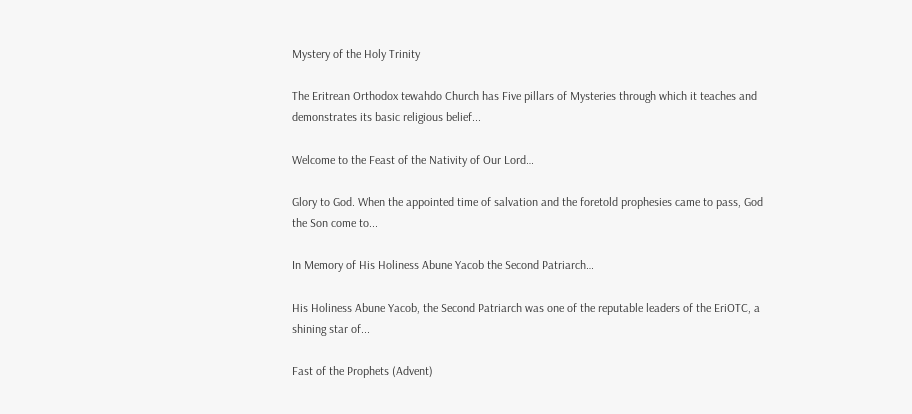Mystery of the Holy Trinity

The Eritrean Orthodox tewahdo Church has Five pillars of Mysteries through which it teaches and demonstrates its basic religious belief...

Welcome to the Feast of the Nativity of Our Lord…

Glory to God. When the appointed time of salvation and the foretold prophesies came to pass, God the Son come to...

In Memory of His Holiness Abune Yacob the Second Patriarch…

His Holiness Abune Yacob, the Second Patriarch was one of the reputable leaders of the EriOTC, a shining star of...

Fast of the Prophets (Advent)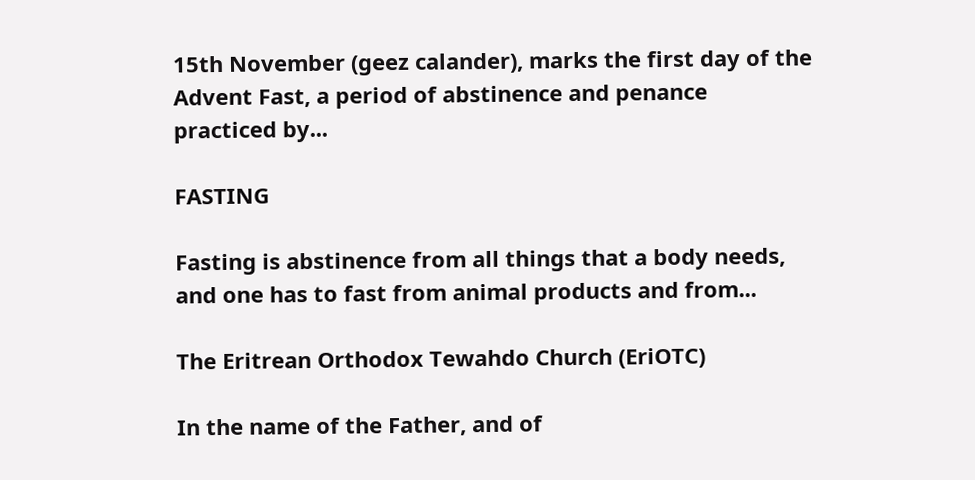15th November (geez calander), marks the first day of the Advent Fast, a period of abstinence and penance practiced by...

FASTING

Fasting is abstinence from all things that a body needs, and one has to fast from animal products and from...

The Eritrean Orthodox Tewahdo Church (EriOTC)

In the name of the Father, and of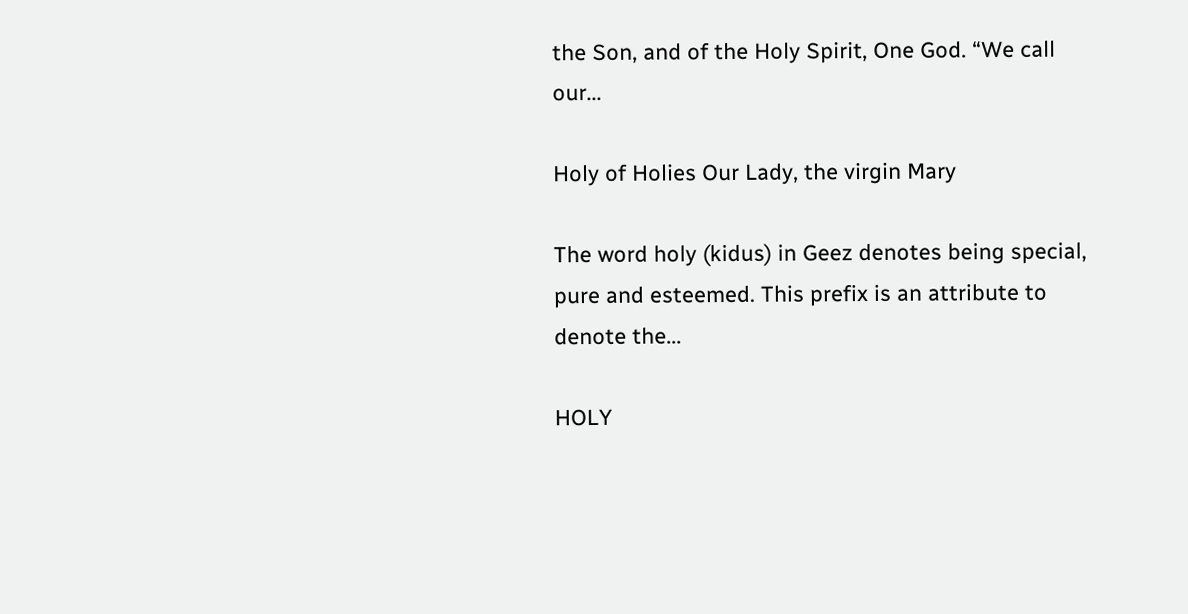the Son, and of the Holy Spirit, One God. “We call our...

Holy of Holies Our Lady, the virgin Mary

The word holy (kidus) in Geez denotes being special, pure and esteemed. This prefix is an attribute to denote the...

HOLY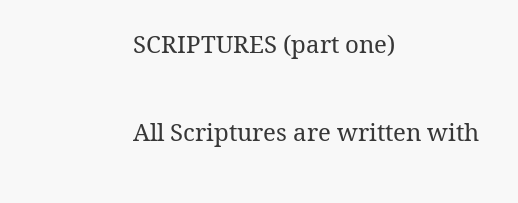SCRIPTURES (part one)

All Scriptures are written with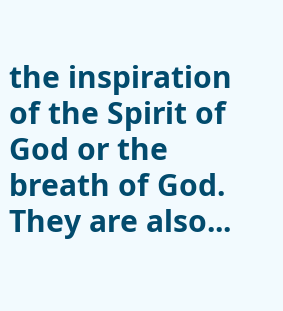the inspiration of the Spirit of God or the breath of God. They are also...